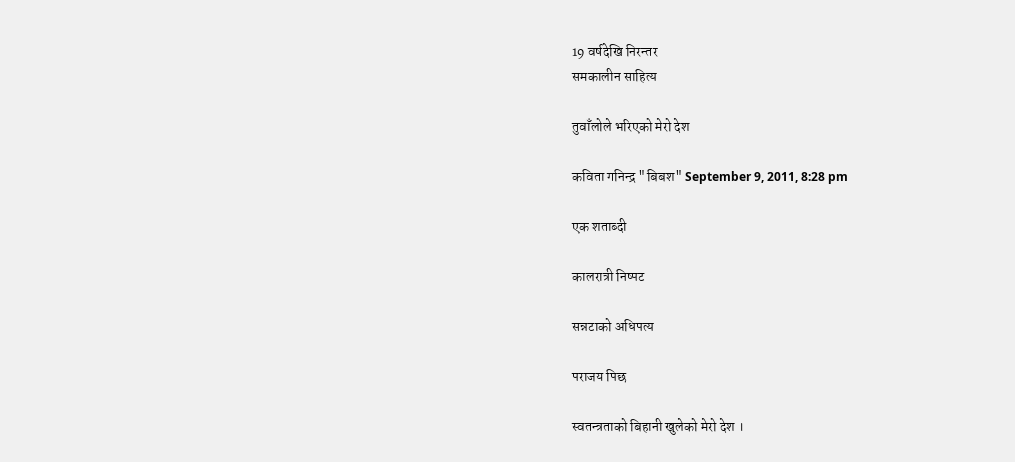19 वर्षदेखि निरन्तर
समकालीन साहित्य

तुवाँलोले भरिएको मेरो देश

कविता गनिन्द्र "बिबश" September 9, 2011, 8:28 pm

एक शताब्दी

कालरात्री निष्पट

सन्नटाको अधिपत्य

पराजय पिछ

स्वतन्त्रताको बिहानी खुलेको मेरो देश ।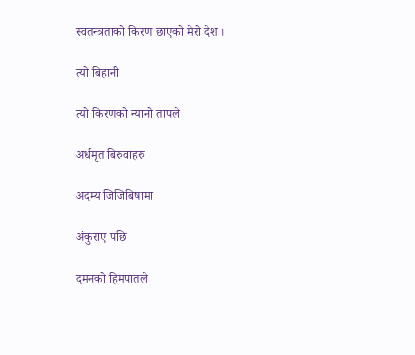स्वतन्त्रताको किरण छाएको मेरो देश ।

त्यो बिहानी

त्यो किरणको न्यानो तापले

अर्धमृत बिरुवाहरु

अदम्य जिजिबिषामा

अंकुराए पछि

दमनको हिमपातले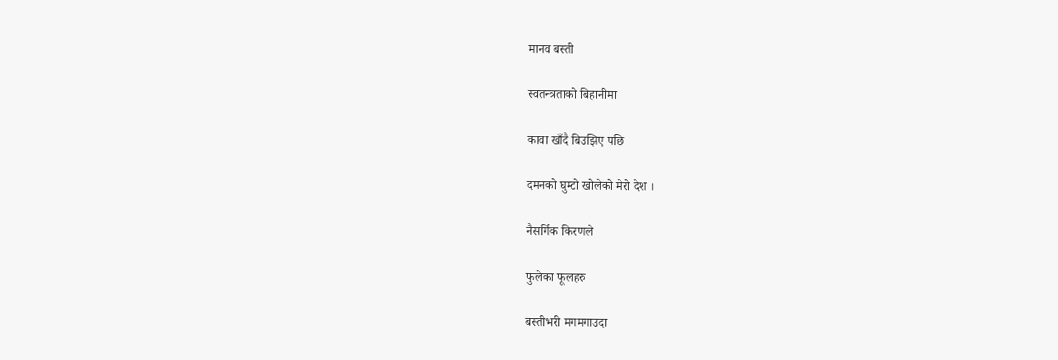मानव बस्ती

स्वतन्त्रताको बिहानीमा

कावा खाँदै बिउझिए पछि

दमनको घुम्टो खोलेको मेरो देश ।

नैसर्गिक किरणले

फुलेका फूलहरु

बस्तीभरी मगमगाउदा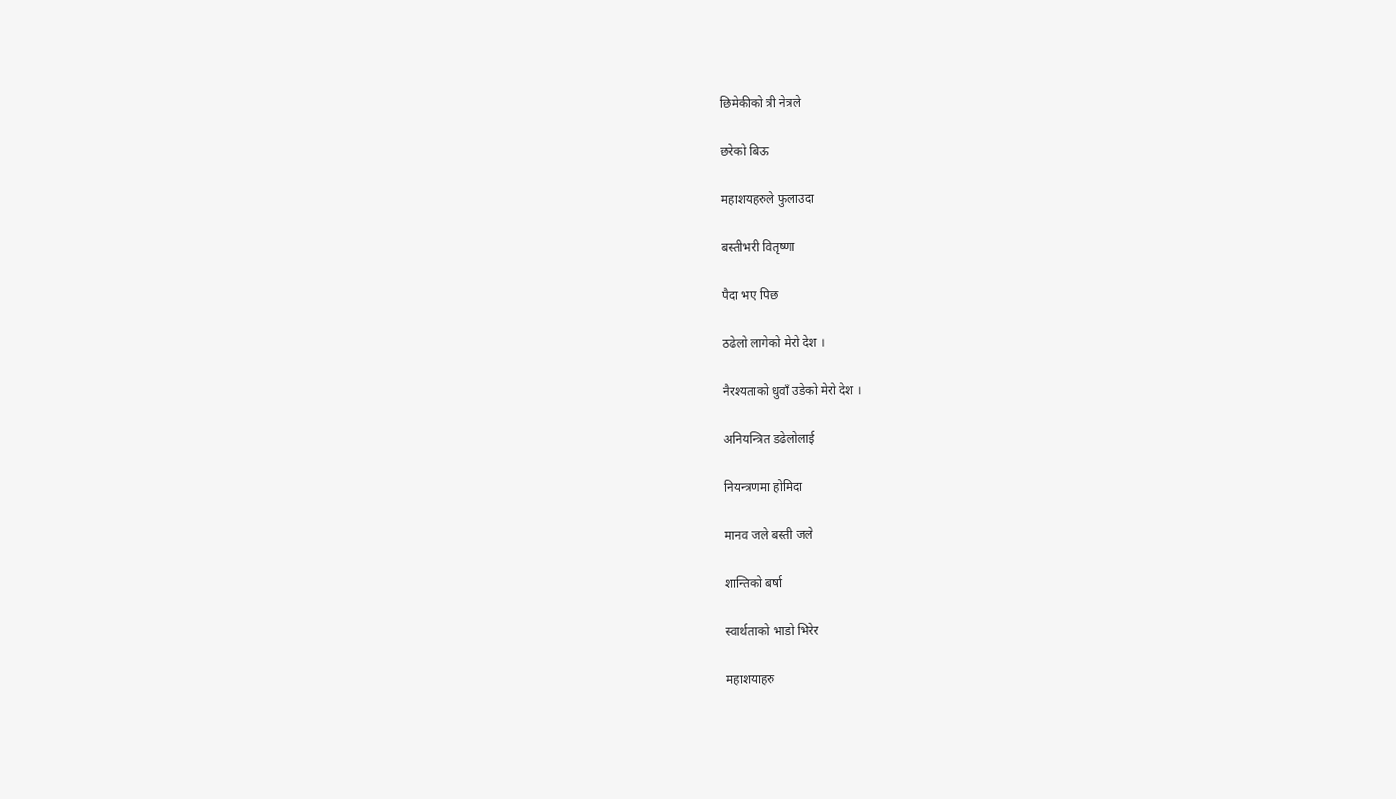छिमेकीको त्री नेत्रले

छरेको बिऊ

महाशयहरुले फुलाउदा

बस्तीभरी वितृष्णा

पैदा भए पिछ

ठढेलो लागेको मेरो देश ।

नैरश्यताको धुवाँ उडेको मेरो देश ।

अनियन्त्रित डढेलोलाई

नियन्त्रणमा होमिदा

मानव जले बस्ती जले

शान्तिको बर्षा

स्वार्थताको भाडो भिरेर

महाशयाहरु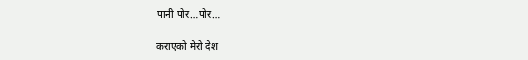पानी पोर…पोर…

कराएको मेरो देश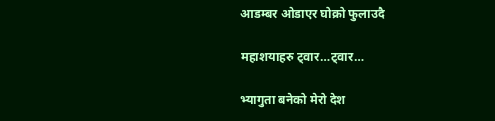आडम्बर ओडाएर घोक्रो फुलाउदै

महाशयाहरु ट्वार…ट्वार…

भ्यागुता बनेको मेरो देश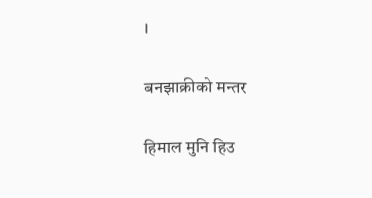।

बनझाक्रीको मन्तर

हिमाल मुनि हिउ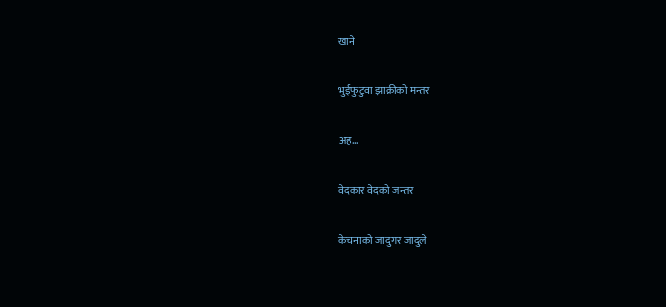खाने

भुईफुटुवा झाक्रीको मन्तर

अह…

वेदकार वेदको जन्तर

केचनाको जादुगर जादुले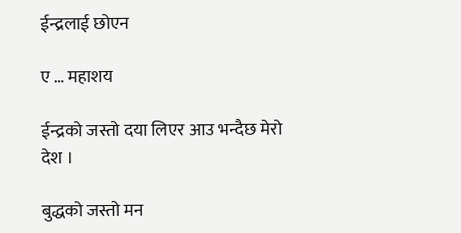ईन्द्रलाई छोएन

ए … महाशय

ईन्द्रको जस्तो दया लिएर आउ भन्दैछ मेरो देश ।

बुद्धको जस्तो मन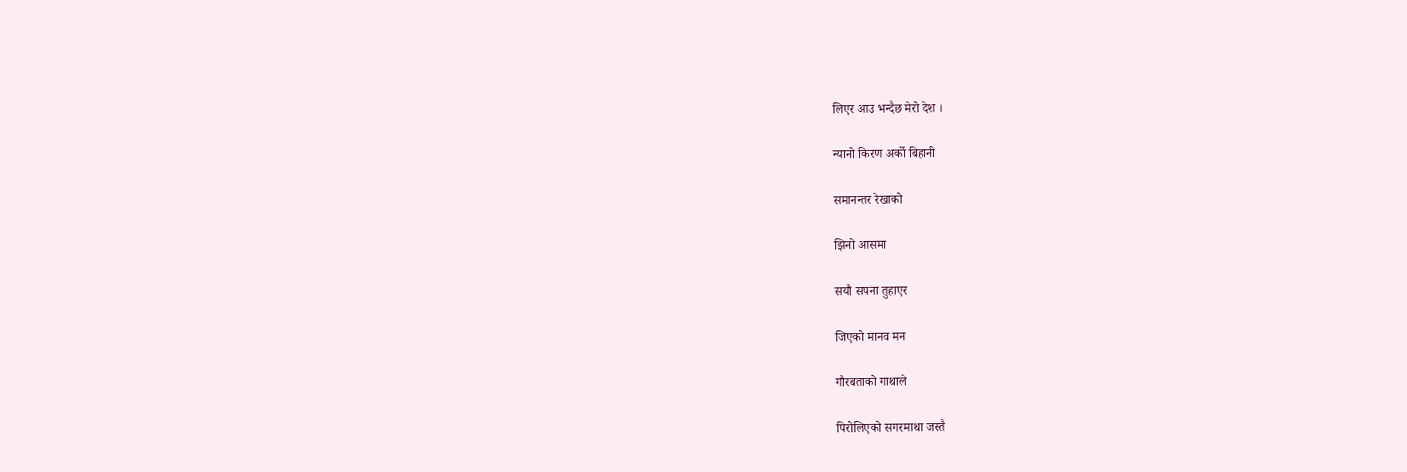लिएर आउ भन्दैछ मेरो देश ।

न्यानो किरण अर्को बिहानी

समानन्तर रेखाको

झिनो आसमा

सयौ सपना तुहाएर

जिएको मानव मन

गौरबताको गाथाले

पिरोलिएको सगरमाथा जस्तै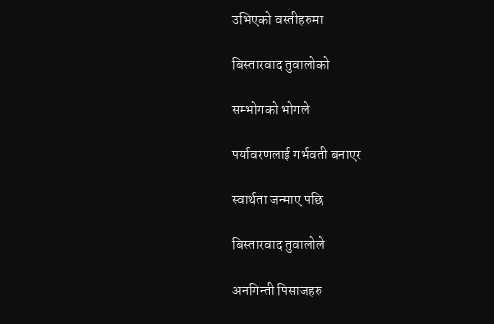उभिएको वस्तीहरुमा

बिस्तारवाद तुवालोको

सम्भोगको भोगले

पर्यावरणलाई गर्भवती बनाएर

स्वार्थता जन्माए पछि

बिस्तारवाद तुवालोले

अनगिन्ती पिसाजहरु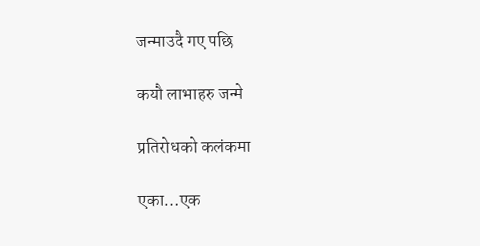जन्माउदै गए पछि

कयौ लाभाहरु जन्मे

प्रतिरोधको कलंकमा

एका…एक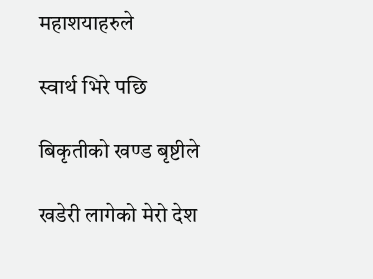महाशयाहरुले

स्वार्थ भिरे पछि

बिकृतीको खण्ड बृष्टीले

खडेरी लागेको मेरो देश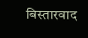बिस्तारवाद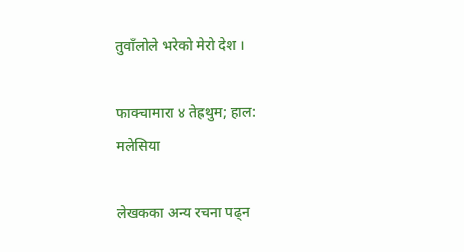तुवाँलोले भरेको मेरो देश ।

फाक्चामारा ४ तेह्रथुम; हाल: मलेसिया

लेखकका अन्य रचना पढ्न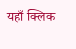यहाँ क्लिक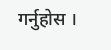गर्नुहोस ।